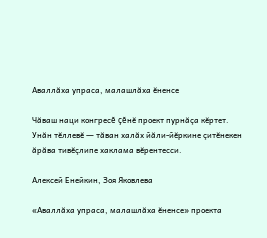Аваллăха упраса, малашлăха ĕненсе

Чăваш наци конгресĕ çĕнĕ проект пурнăçа кĕртет. Унăн тĕллевĕ ― тăван халăх йăли-йĕркине çитĕнекен ăрăва тивĕçлипе хаклама вĕрентесси.

Алексей Енейкин, Зоя Яковлева

«Аваллăха упраса, малашлăха ĕненсе» проекта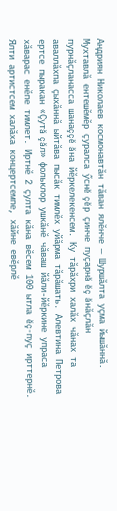Андриян Николаев космонавтăн тăван ялĕнче ― Шуршăлта уçма йышăннă. Мухтавлă ентешĕмĕр çуралса ӳснĕ çĕр çинче пуçарнă ĕç ăнăçлăн пурнăçланасса шанаççĕ ăна йĕркелекенсем. Ку тăрăхри халăх чăнах та аваллăхпа çыхăннă ыйтăва пысăк тимлĕх уйăрма тăрăшать. Алевтина Петрова ертсе пыракан «Çутă çăл» фольклор ушкăнĕ чăваш йăли-йĕркине упраса хăварас енĕпе тимлет. Иртнĕ 2 çулта кăна вĕсем 100 ытла ĕç-пуç ирттернĕ. Ялти артистсем халăха концертсемпе, хăйне евĕрлĕ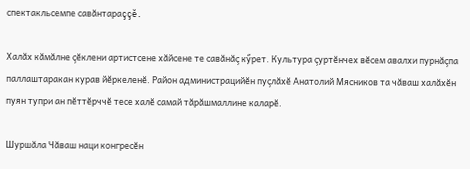спектакльсемпе савăнтараççĕ.

Халăх кăмăлне çĕклени артистсене хăйсене те савăнăç кӳрет. Культура çуртĕнчех вĕсем авалхи пурнăçпа паллаштаракан курав йĕркеленĕ. Район администрацийĕн пуçлăхĕ Анатолий Мясников та чăваш халăхĕн пуян тупри ан пĕттĕрччĕ тесе халĕ самай тăрăшмаллине каларĕ.

Шуршăла Чăваш наци конгресĕн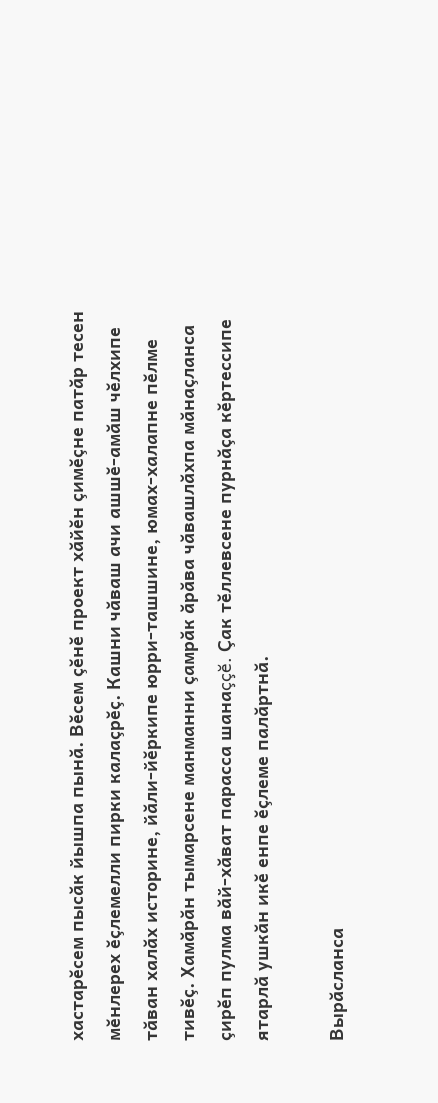хастарĕсем пысăк йышпа пынă. Вĕсем çĕнĕ проект хăйĕн çимĕçне патăр тесен мĕнлерех ĕçлемелли пирки калаçрĕç. Кашни чăваш ачи ашшĕ-амăш чĕлхипе тăван халăх историне, йăли-йĕркипе юрри-ташшине, юмах-халапне пĕлме тивĕç. Хамăрăн тымарсене манманни çамрăк ăрăва чăвашлăхпа мăнаçланса çирĕп пулма вăй-хăват парасса шанаççĕ. Çак тĕллевсене пурнăçа кĕртессипе ятарлă ушкăн икĕ енпе ĕçлеме палăртнă.

Вырăсланса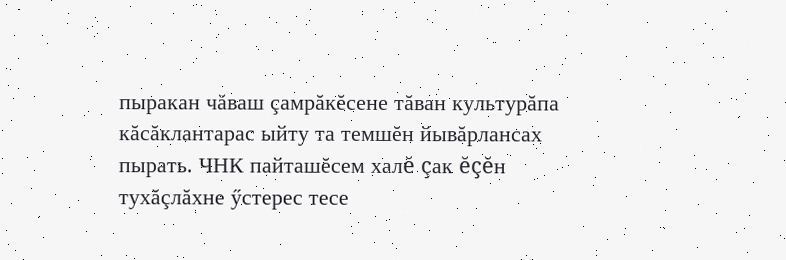пыракан чăваш çамрăкĕсене тăван культурăпа кăсăклантарас ыйту та темшĕн йывăрлансах пырать. ЧНК пайташĕсем халĕ çак ĕçĕн тухăçлăхне ӳстерес тесе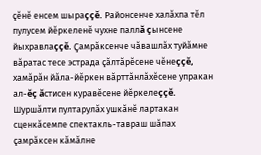çĕнĕ енсем шыраççĕ. Районсенче халăхпа тĕл пулусем йĕркеленĕ чухне паллă çынсене йыхравлаççĕ. Çамрăксенче чăвашлăх туйăмне вăратас тесе эстрада çăлтăрĕсене чĕнеççĕ, хамăрăн йăла-йĕркен вăрттăнлăхĕсене упракан ал-ĕç ăстисен куравĕсене йĕркелеççĕ. Шуршăлти пултарулăх ушкăнĕ лартакан сценкăсемпе спектакль-тавраш шăпах çамрăксен кăмăлне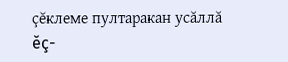çĕклеме пултаракан усăллă ĕç-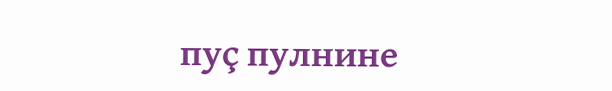пуç пулнине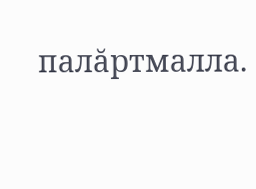палăртмалла.